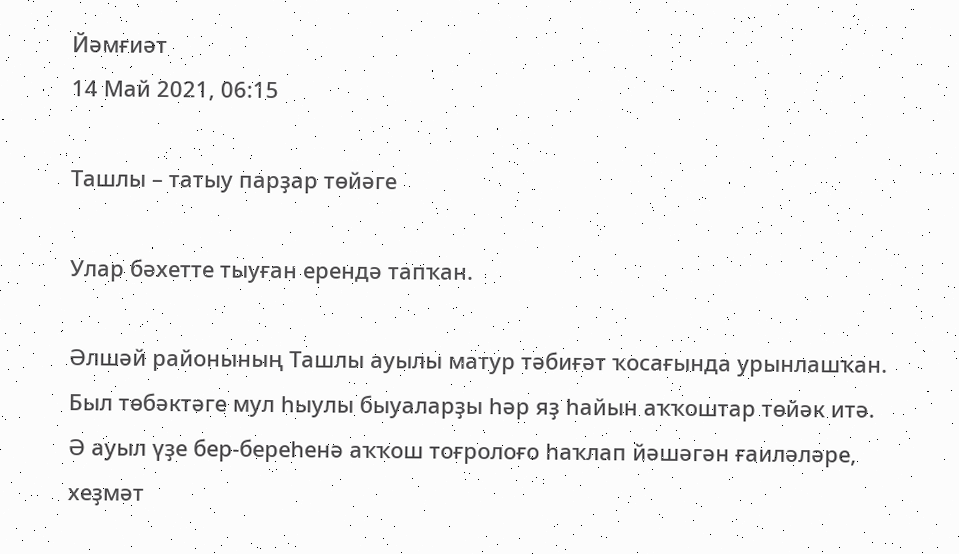Йәмғиәт
14 Май 2021, 06:15

Ташлы – татыу парҙар төйәге

Улар бәхетте тыуған ерендә тапҡан.

Әлшәй районының Ташлы ауылы матур тәбиғәт ҡосағында урынлашҡан. Был төбәктәге мул һыулы быуаларҙы һәр яҙ һайын аҡҡоштар төйәк итә. Ә ауыл үҙе бер-береһенә аҡҡош тоғролоғо һаҡлап йәшәгән ғаиләләре, хеҙмәт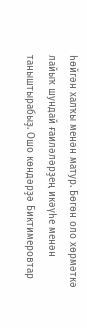һөйгән халҡы менән матур. Бөгөн оло хөрмәткә лайыҡ шундай ғаиләләрҙең икәүһе менән таныштырабыҙ. Ошо көндәрҙә Биктимеровтар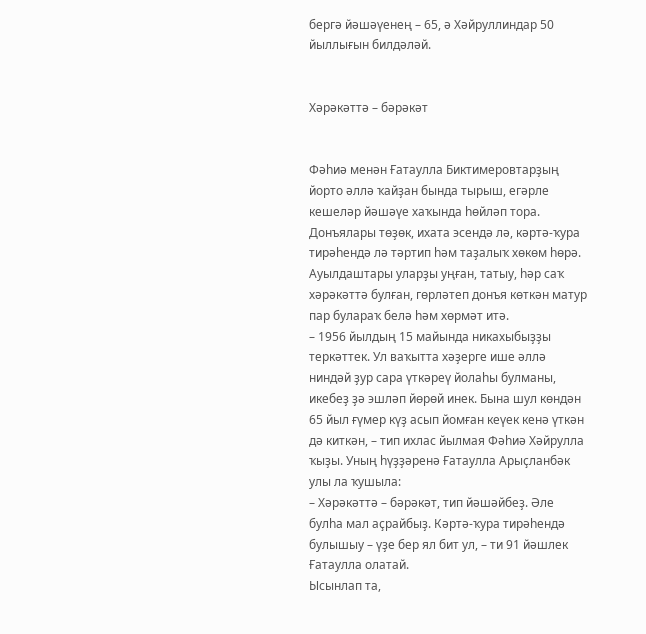бергә йәшәүенең – 65, ә Хәйруллиндар 50 йыллығын билдәләй.


Хәрәкәттә – бәрәкәт


Фәһиә менән Ғатаулла Биктимеровтарҙың йорто әллә ҡайҙан бында тырыш, егәрле кешеләр йәшәүе хаҡында һөйләп тора. Донъялары төҙөк, ихата эсендә лә, кәртә-ҡура тирәһендә лә тәртип һәм таҙалыҡ хөкөм һөрә. Ауылдаштары уларҙы уңған, татыу, һәр саҡ хәрәкәттә булған, гөрләтеп донъя көткән матур пар булараҡ белә һәм хөрмәт итә.
– 1956 йылдың 15 майында никахыбыҙҙы теркәттек. Ул ваҡытта хәҙерге ише әллә ниндәй ҙур сара үткәреү йолаһы булманы, икебеҙ ҙә эшләп йөрөй инек. Бына шул көндән 65 йыл ғүмер күҙ асып йомған кеүек кенә үткән дә киткән, – тип ихлас йылмая Фәһиә Хәйрулла ҡыҙы. Уның һүҙҙәренә Ғатаулла Арыҫланбәк улы ла ҡушыла:
– Хәрәкәттә – бәрәкәт, тип йәшәйбеҙ. Әле булһа мал аҫрайбыҙ. Кәртә-ҡура тирәһендә булышыу – үҙе бер ял бит ул, – ти 91 йәшлек Ғатаулла олатай.
Ысынлап та,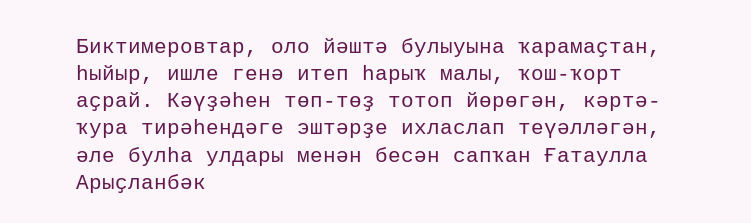Биктимеровтар, оло йәштә булыуына ҡарамаҫтан, һыйыр, ишле генә итеп һарыҡ малы, ҡош-ҡорт аҫрай. Кәүҙәһен төп-төҙ тотоп йөрөгән, кәртә-ҡура тирәһендәге эштәрҙе ихласлап теүәлләгән, әле булһа улдары менән бесән сапҡан Ғатаулла Арыҫланбәк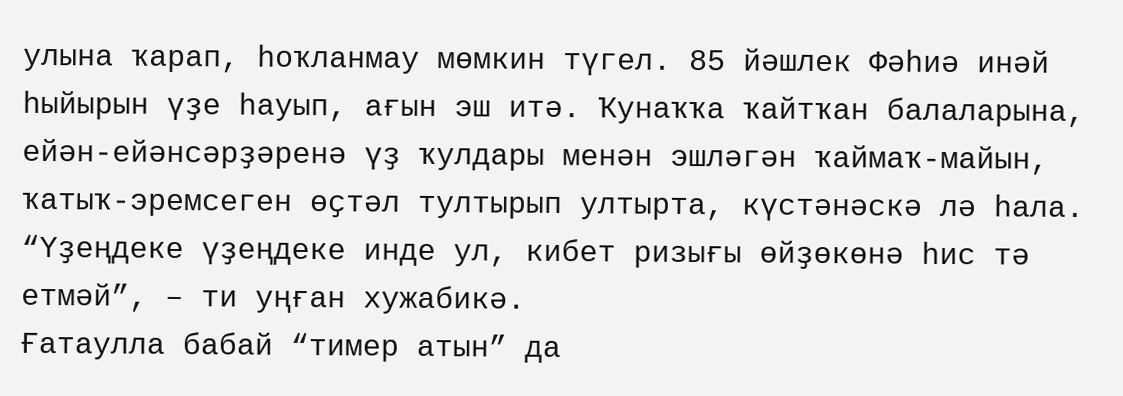улына ҡарап, һоҡланмау мөмкин түгел. 85 йәшлек Фәһиә инәй һыйырын үҙе һауып, ағын эш итә. Ҡунаҡҡа ҡайтҡан балаларына, ейән-ейәнсәрҙәренә үҙ ҡулдары менән эшләгән ҡаймаҡ-майын, ҡатыҡ-эремсеген өҫтәл тултырып ултырта, күстәнәскә лә һала. “Үҙеңдеке үҙеңдеке инде ул, кибет ризығы өйҙөкөнә һис тә етмәй”, – ти уңған хужабикә.
Ғатаулла бабай “тимер атын” да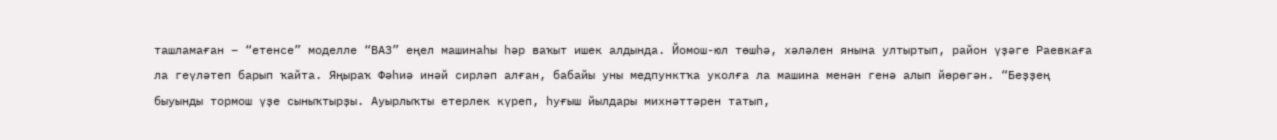ташламаған – “етенсе” моделле “ВАЗ” еңел машинаһы һәр ваҡыт ишек алдында. Йомош-юл төшһә, хәләлен янына ултыртып, район үҙәге Раевкаға ла геүләтеп барып ҡайта. Яңыраҡ Фәһиә инәй сирләп алған, бабайы уны медпунктҡа уколға ла машина менән генә алып йөрөгән. “Беҙҙең быуынды тормош үҙе сыныҡтырҙы. Ауырлыҡты етерлек күреп, һуғыш йылдары михнәттәрен татып,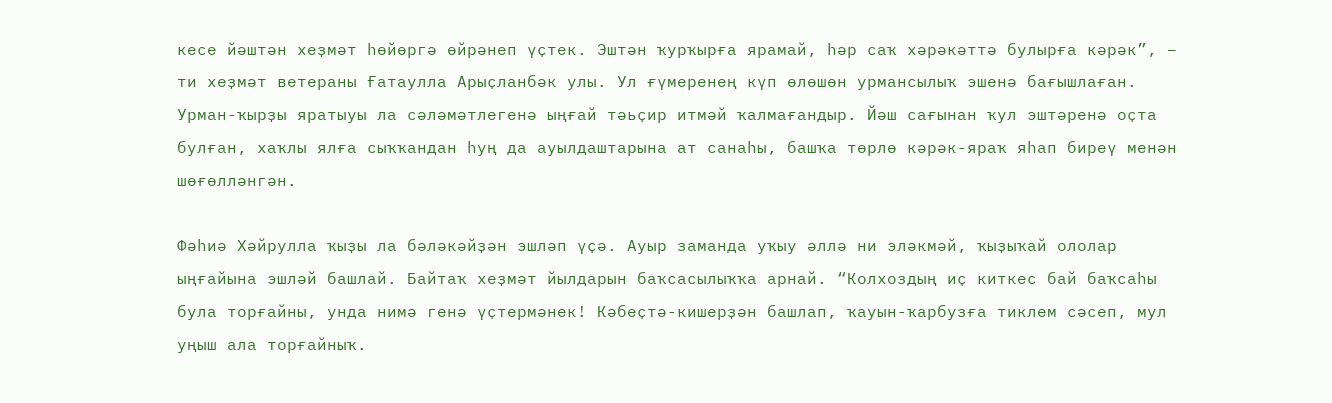кесе йәштән хеҙмәт һөйөргә өйрәнеп үҫтек. Эштән ҡурҡырға ярамай, һәр саҡ хәрәкәттә булырға кәрәк”, – ти хеҙмәт ветераны Ғатаулла Арыҫланбәк улы. Ул ғүмеренең күп өлөшөн урмансылыҡ эшенә бағышлаған. Урман-ҡырҙы яратыуы ла сәләмәтлегенә ыңғай тәьҫир итмәй ҡалмағандыр. Йәш сағынан ҡул эштәренә оҫта булған, хаҡлы ялға сыҡҡандан һуң да ауылдаштарына ат санаһы, башҡа төрлө кәрәк-яраҡ яһап биреү менән шөғөлләнгән.

Фәһиә Хәйрулла ҡыҙы ла бәләкәйҙән эшләп үҫә. Ауыр заманда уҡыу әллә ни эләкмәй, ҡыҙыҡай ололар ыңғайына эшләй башлай. Байтаҡ хеҙмәт йылдарын баҡсасылыҡҡа арнай. “Колхоздың иҫ киткес бай баҡсаһы була торғайны, унда нимә генә үҫтермәнек! Кәбеҫтә-кишерҙән башлап, ҡауын-ҡарбузға тиклем сәсеп, мул уңыш ала торғайныҡ.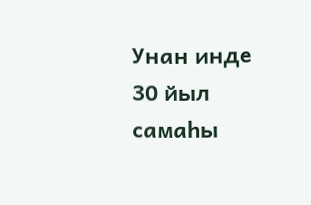Унан инде 30 йыл самаһы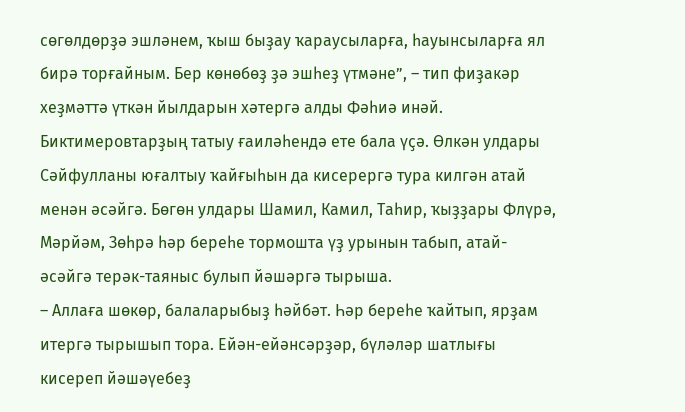сөгөлдөрҙә эшләнем, ҡыш быҙау ҡараусыларға, һауынсыларға ял бирә торғайным. Бер көнөбөҙ ҙә эшһеҙ үтмәне”, – тип фиҙакәр хеҙмәттә үткән йылдарын хәтергә алды Фәһиә инәй.
Биктимеровтарҙың татыу ғаиләһендә ете бала үҫә. Өлкән улдары Сәйфулланы юғалтыу ҡайғыһын да кисерергә тура килгән атай менән әсәйгә. Бөгөн улдары Шамил, Камил, Таһир, ҡыҙҙары Флүрә, Мәрйәм, Зөһрә һәр береһе тормошта үҙ урынын табып, атай-әсәйгә терәк-таяныс булып йәшәргә тырыша.
– Аллаға шөкөр, балаларыбыҙ һәйбәт. Һәр береһе ҡайтып, ярҙам итергә тырышып тора. Ейән-ейәнсәрҙәр, бүләләр шатлығы кисереп йәшәүебеҙ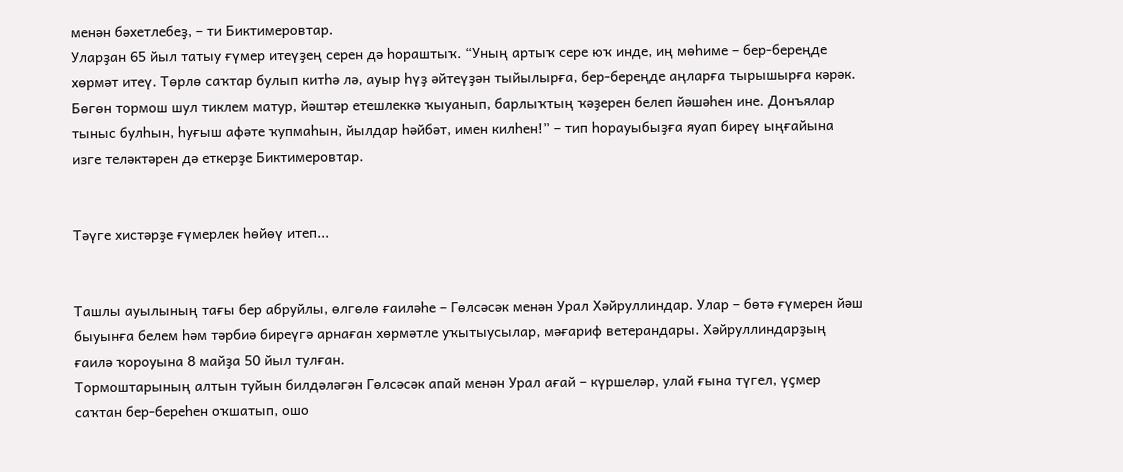менән бәхетлебеҙ, – ти Биктимеровтар.
Уларҙан 65 йыл татыу ғүмер итеүҙең серен дә һораштыҡ. “Уның артыҡ сере юҡ инде, иң мөһиме – бер-береңде хөрмәт итеү. Төрлө саҡтар булып китһә лә, ауыр һүҙ әйтеүҙән тыйылырға, бер-береңде аңларға тырышырға кәрәк. Бөгөн тормош шул тиклем матур, йәштәр етешлеккә ҡыуанып, барлыҡтың ҡәҙерен белеп йәшәһен ине. Донъялар тыныс булһын, һуғыш афәте ҡупмаһын, йылдар һәйбәт, имен килһен!” – тип һорауыбыҙға яуап биреү ыңғайына изге теләктәрен дә еткерҙе Биктимеровтар.


Тәүге хистәрҙе ғүмерлек һөйөү итеп...


Ташлы ауылының тағы бер абруйлы, өлгөлө ғаиләһе – Гөлсәсәк менән Урал Хәйруллиндар. Улар – бөтә ғүмерен йәш быуынға белем һәм тәрбиә биреүгә арнаған хөрмәтле уҡытыусылар, мәғариф ветерандары. Хәйруллиндарҙың ғаилә ҡороуына 8 майҙа 50 йыл тулған.
Тормоштарының алтын туйын билдәләгән Гөлсәсәк апай менән Урал ағай – күршеләр, улай ғына түгел, үҫмер саҡтан бер-береһен оҡшатып, ошо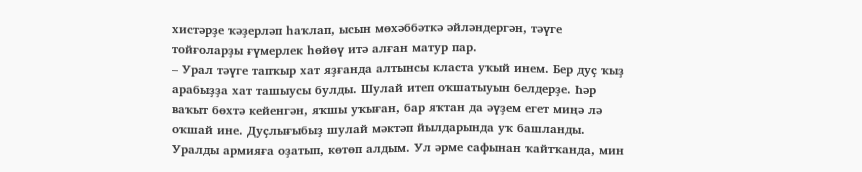хистәрҙе ҡәҙерләп һаҡлап, ысын мөхәббәткә әйләндергән, тәүге тойғоларҙы ғүмерлек һөйөү итә алған матур пар.
– Урал тәүге тапҡыр хат яҙғанда алтынсы класта уҡый инем. Бер дуҫ ҡыҙ арабыҙҙа хат ташыусы булды. Шулай итеп оҡшатыуын белдерҙе. Һәр ваҡыт бөхтә кейенгән, яҡшы уҡыған, бар яҡтан да әүҙем егет миңә лә оҡшай ине. Дуҫлығыбыҙ шулай мәктәп йылдарында уҡ башланды. Уралды армияға оҙатып, көтөп алдым. Ул әрме сафынан ҡайтҡанда, мин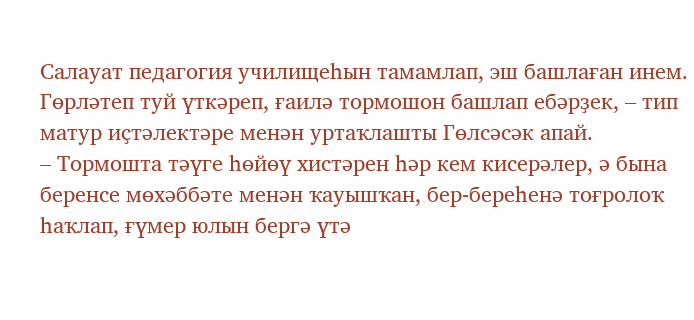Салауат педагогия училищеһын тамамлап, эш башлаған инем. Гөрләтеп туй үткәреп, ғаилә тормошон башлап ебәрҙек, – тип матур иҫтәлектәре менән уртаҡлашты Гөлсәсәк апай.
– Тормошта тәүге һөйөү хистәрен һәр кем кисерәлер, ә бына беренсе мөхәббәте менән ҡауышҡан, бер-береһенә тоғролоҡ һаҡлап, ғүмер юлын бергә үтә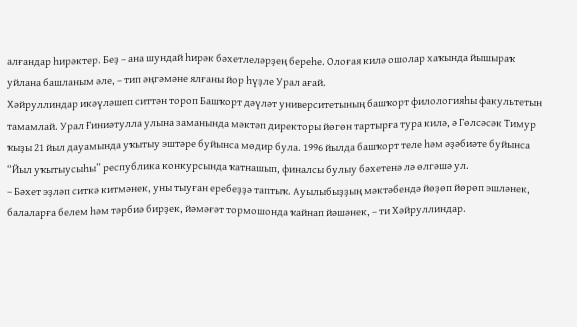алғандар һирәктер. Беҙ – ана шундай һирәк бәхетлеләрҙең береһе. Олоғая килә ошолар хаҡында йышыраҡ уйлана башланым әле, – тип әңгәмәне ялғаны йор һүҙле Урал ағай.
Хәйруллиндар икәүләшеп ситтән тороп Башҡорт дәүләт университетының башҡорт филологияһы факультетын тамамлай. Урал Ғиниәтулла улына заманында мәктәп директоры йөгөн тартырға тура килә, ә Гөлсәсәк Тимур ҡыҙы 21 йыл дауамында уҡытыу эштәре буйынса мөдир була. 1996 йылда башҡорт теле һәм әҙәбиәте буйынса “Йыл уҡытыусыһы” республика конкурсында ҡатнашып, финалсы булыу бәхетенә лә өлгәшә ул.
– Бәхет эҙләп ситкә китмәнек, уны тыуған еребеҙҙә таптыҡ. Ауылыбыҙҙың мәктәбендә йөҙөп йөрөп эшләнек, балаларға белем һәм тәрбиә бирҙек, йәмәғәт тормошонда ҡайнап йәшәнек, – ти Хәйруллиндар.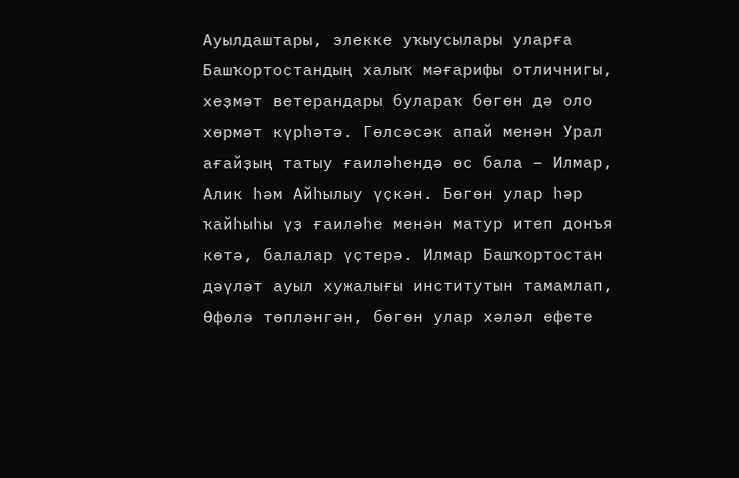Ауылдаштары, элекке уҡыусылары уларға Башҡортостандың халыҡ мәғарифы отличнигы, хеҙмәт ветерандары булараҡ бөгөн дә оло хөрмәт күрһәтә. Гөлсәсәк апай менән Урал ағайҙың татыу ғаиләһендә өс бала – Илмар, Алик һәм Айһылыу үҫкән. Бөгөн улар һәр ҡайһыһы үҙ ғаиләһе менән матур итеп донъя көтә, балалар үҫтерә. Илмар Башҡортостан дәүләт ауыл хужалығы институтын тамамлап, Өфөлә төпләнгән, бөгөн улар хәләл ефете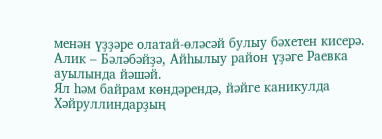менән үҙҙәре олатай-өләсәй булыу бәхетен кисерә. Алик – Бәләбәйҙә, Айһылыу район үҙәге Раевка ауылында йәшәй.
Ял һәм байрам көндәрендә, йәйге каникулда Хәйруллиндарҙың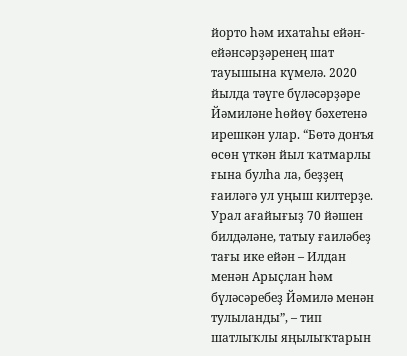йорто һәм ихатаһы ейән-ейәнсәрҙәренең шат тауышына күмелә. 2020 йылда тәүге бүләсәрҙәре Йәмиләне һөйөү бәхетенә ирешкән улар. “Бөтә донъя өсөн үткән йыл ҡатмарлы ғына булһа ла, беҙҙең ғаиләгә ул уңыш килтерҙе. Урал ағайығыҙ 70 йәшен билдәләне, татыу ғаиләбеҙ тағы ике ейән – Илдан менән Арыҫлан һәм бүләсәребеҙ Йәмилә менән тулыланды”, – тип шатлыҡлы яңылыҡтарын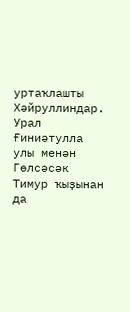уртаҡлашты Хәйруллиндар.
Урал Ғиниәтулла улы менән Гөлсәсәк Тимур ҡыҙынан да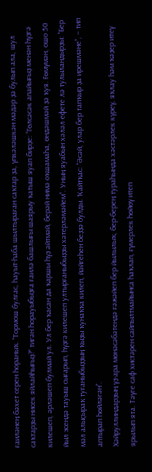ғаиләнең бәхет серен һораныҡ. “Тормош булғас, һауыт-һаба шылтыраған саҡтар ҙа, үпкәләшкән мәдәр ҙә булып ала, шул саҡтарҙы нисек яйлайһығыҙ?” тигән һорауыбыҙға ғаилә башлығы шаярыу ҡатыш яуап бирҙе: “Гөлсәсәк апайығыҙ менән һүҙгә килешеп, әрләшеп булмай ул. Ул бер ҡасан да ҡаршы һүҙ әйтмәй, берәй нимә оҡшамаһа, өндәшмәй ҙә ҡуя. Ғөмүмән, ошо 50 йыл эсендә тауыш сығарып, һүҙгә килешеп ултырғаныбыҙҙы хәтерләмәйем”. Уның яуабын хәләл ефете лә тулыландырҙы: “Бер мәл алыҫыраҡ туғаныбыҙҙың ҡыҙы ҡунаҡҡа килеп, йәйгеһен беҙҙә булды. Ҡайтҡас: “Әсәй, улар бер тапҡыр ҙа ирешмәне”, – тип аптырап һөйләгән”.
Хәйруллиндарҙың үҙ-ара мөнәсәбәтендә ғәжәйеп бер йылылыҡ, бер-берең тураһында хәстәрлек күреү, яҡлау һәм ҡәҙер итеү ярылып ята. Тәүге саф хистәрен сайпылтмайынса һаҡлап, ғүмерлек һөйөү итеп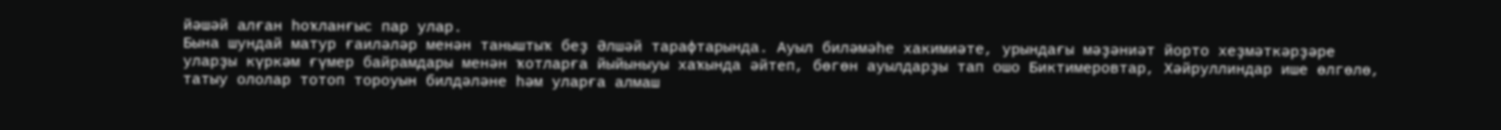йәшәй алған һоҡланғыс пар улар.
Бына шундай матур ғаиләләр менән таныштыҡ беҙ Әлшәй тарафтарында. Ауыл биләмәһе хакимиәте, урындағы мәҙәниәт йорто хеҙмәткәрҙәре уларҙы күркәм ғүмер байрамдары менән ҡотларға йыйыныуы хаҡында әйтеп, бөгөн ауылдарҙы тап ошо Биктимеровтар, Хәйруллиндар ише өлгөлө, татыу ололар тотоп тороуын билдәләне һәм уларға алмаш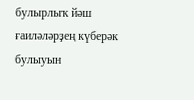булырлыҡ йәш ғаиләләрҙең күберәк булыуын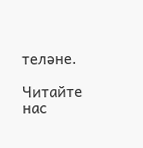теләне.

Читайте нас